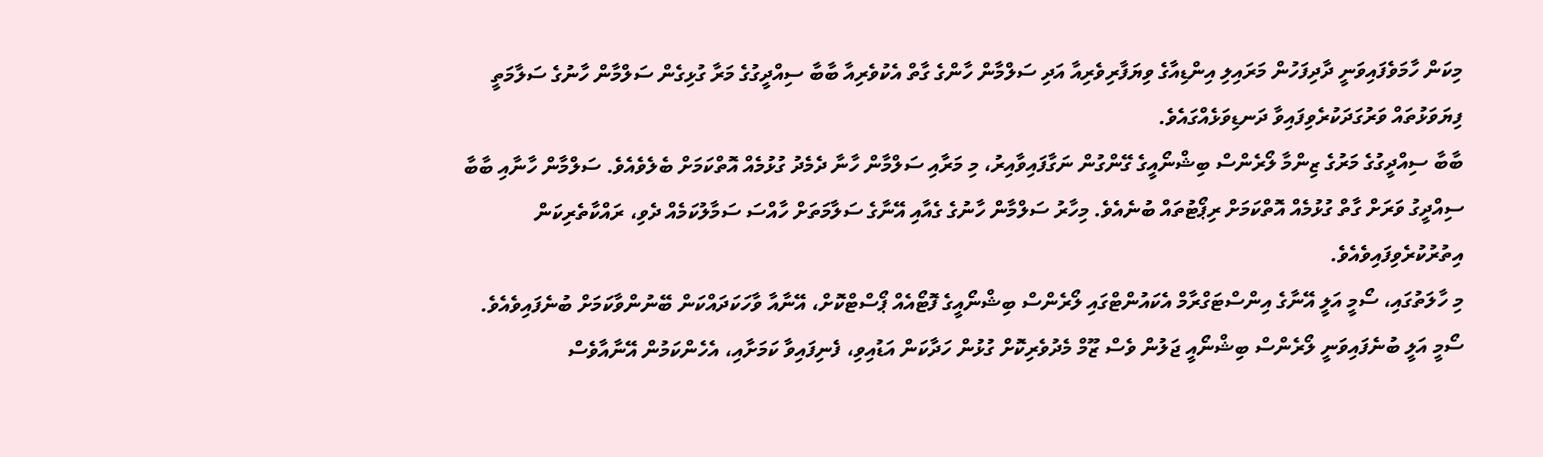މިކަން ހާމަވެފައިވަނީ ދާދިފަހުން މަރައިލި އިންޑިއާގެ ވިޔަފާރިވެރިއާ އަދި ސަލްމާން ހާންގެ ގާތް އެކުވެރިއާ ބާބާ ސިއްދީގުގެ މަރާ ގުޅިގެން ސަލްމާން ހާނުގެ ސަލާމަތީ ފިޔަވަޅުތައް ވަރުގަދަކުރެވިފައިވާ ދަނޑިވަޅެއްގައެވެ.
ބާބާ ސިއްދީގުގެ މަރުގެ ޒިންމާ ލޯރެންސް ބިޝްނޯއީގެ ގޭންގުން ނަގާފައިވާއިރު، މި މަރާއި ސަލްމާން ހާނާ ދެމެދު ގުޅުމެއް އޮތްކަމަށް ބެލެވެއެވެ. ސަލްމާން ހާނާއި ބާބާ ސިއްދީގު ވަރަށް ގާތް ގުޅުމެއް އޮތްކަމަށް ރިޕޯޓުތައް ބުނެއެވެ. މިހާރު ސަލްމާން ހާނުގެ ގެއާއި އޭނާގެ ސަލާމަތަށް ހާއްސަ ސަމާލުކަމެއް ދެވި، ރައްކާތެރިކަން އިތުރުކުރެވިފައިވެއެވެ.
މި ހާލަތުގައި، ސޯމީ އަލީ އޭނާގެ އިންސްޓަގްރާމް އެކައުންޓްގައި ލޯރެންސް ބިޝްނޯއީގެ ފޮޓޯއެއް ޕޯސްޓްކޮށް، އޭނާއާ ވާހަކަދައްކަން ބޭނުންވާކަމަށް ބުނެފައިވެއެވެ. ސޯމީ އަލީ ބުނެފައިވަނީ ލޯރެންސް ބިޝްނޯއީ ޖަލުން ވެސް ޒޫމް މެދުވެރިކޮށް ގުޅުން ހަދާކަން އަޑުއިވި، ފެނިފައިވާ ކަމަށާއި، އެހެންކަމުން އޭނާއާވެސް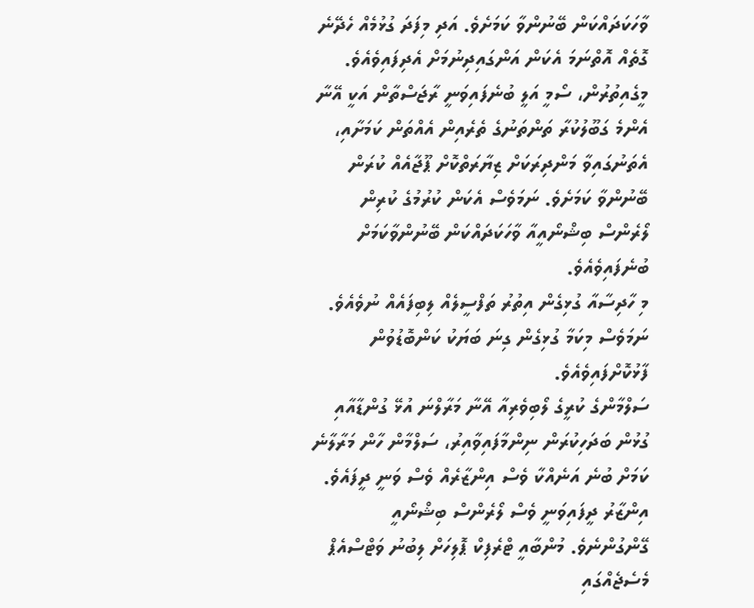ވާހަކަދައްކަން ބޭނުންވާ ކަމަށެވެ. އަދި މިފަދަ ގުޅުމެއް ހެދޭނެ ގޮތެއް އޮތްނަމަ އެކަން އަންގައިދިނުމަށް އެދިފައިވެއެވެ.
މީގެއިތުރުން، ސޯމީ އަލީ ބުނެފައިވަނީ ރާޖަސްތާން އަކީ އޭނާ އެންމެ ގަބޫލުކުރާ ތަންތަނުގެ ތެރެއިން އެއްތަން ކަމަށާއި، އެތަނުގައިވާ މަންދިރަކަށް ޒިޔާރަތްކޮށް ޕޫޖާއެއް ކުރަން ބޭނުންވާ ކަމަށެވެ. ނަމަވެސް އެކަން ކުރުމުގެ ކުރިން ލޯރެންސް ބިޝްނޯއީއާ ވާހަކަދައްކަން ބޭނުންވާކަމަށް ބުނެފައިވެއެވެ.
މި ހާދިސާއާ ގުޅިގެން އިތުރު ތަފްސީލެއް ލިބިފައެއް ނުވެއެވެ. ނަމަވެސް މިކަމާ ގުޅިގެން ގިނަ ބަޔަކު ކަންބޮޑުވުން ފާޅުކޮށްފައިވެއެވެ.
ސަލްމާންގެ ކުރީގެ ލޯބިވެރިއާ އޭނާ މަރާލްނަ އުޅޭ ގުންޑާއާއި ގުޅުން ބަދަހިކުރަން ނިންމާފައިވާއިރު، ސަލްމާން ހާން މަރާލާނެ ކަމަށް ބުނެ އަނެއްކާ ވެސް އިންޒާރެއް ވެސް ވަނީ ދީފައެވެ. އިންޒާރު ދީފައިވަނީ ވެސް ލޯރެންސް ބިޝްނޯއީ ގޭންގުންނެވެ. މުންބާއީ ޓްރެފިކް ޕޮލިހަށް ލިބުނު ވަޓްސްއެޕް މެސެޖެއްގައި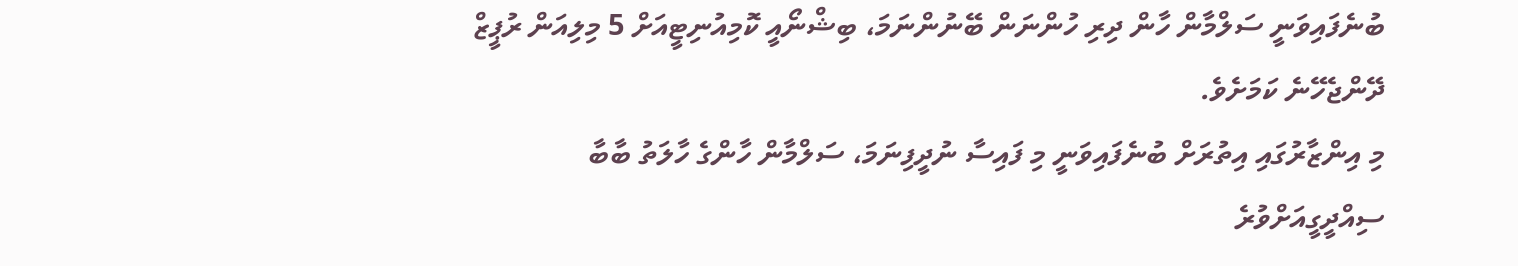ބުނެފައިވަނީ ސަލްމާން ހާން ދިރި ހުންނަން ބޭނުންނަމަ، ބިޝްނޯއީ ކޮމިއުނިޓީއަށް 5 މިލިއަން ރުޕީޒް ދޭންޖެހޭނެ ކަމަށެވެ.
މި އިންޒާރުގައި އިތުރަށް ބުނެފައިވަނީ މި ފައިސާ ނުދީފިނަމަ، ސަލްމާން ހާންގެ ހާލަތު ބާބާ ސިއްދީގީއަށްވުރެ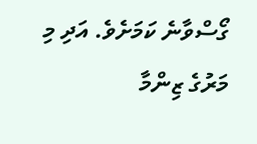ގޯސްވާނެ ކަމަށެވެ. އަދި މި މަރުގެ ޒިންމާ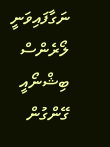ނަގާފައިވަނީ ލޯރެންސް ބިޝްނޯއީ ގޭންގުން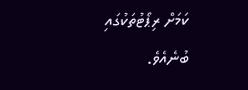ކަމަށް ރިޕޯޓުތަކުގައި ބުނެއެވެ.